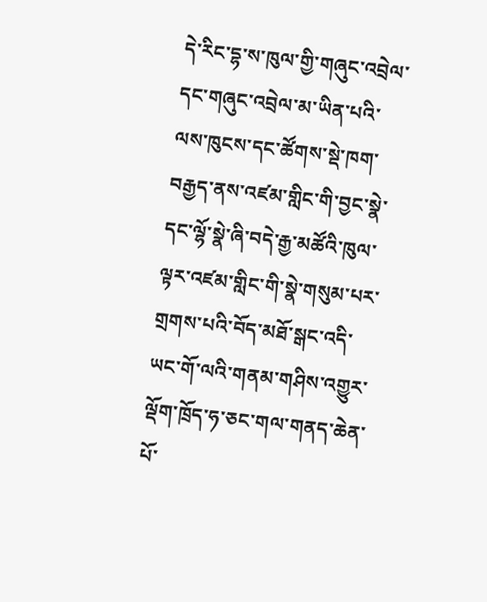དེ་རིང་དྷ་ས་ཁུལ་གྱི་གཞུང་འབྲེལ་དང་གཞུང་འབྲེལ་མ་ཡིན་པའི་ལས་ཁུངས་དང་ཚོགས་སྡེ་ཁག་བརྒྱད་ནས་འཛམ་གླིང་གི་བྱང་སྣེ་དང་ལྷོ་སྣེ་ཞི་བདེ་རྒྱ་མཚོའི་ཁུལ་ལྟར་འཛམ་གླིང་གི་སྣེ་གསུམ་པར་གྲགས་པའི་བོད་མཐོ་སྒང་འདི་ཡང་གོ་ལའི་གནམ་གཤིས་འགྱུར་ལྡོག་ཁྲོད་ཧ་ཅང་གལ་གནད་ཆེན་པོ་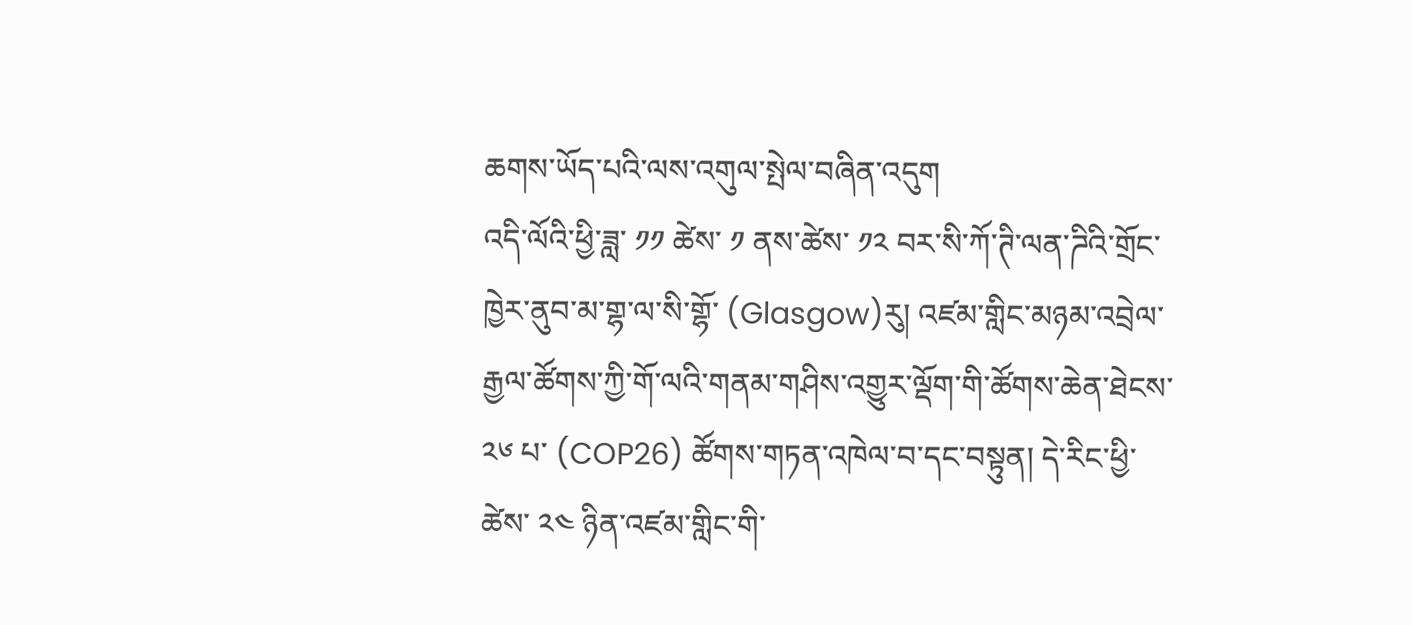ཆགས་ཡོད་པའི་ལས་འགུལ་སྤེལ་བཞིན་འདུག
འདི་ལོའི་ཕྱི་ཟླ་ ༡༡ ཚེས་ ༡ ནས་ཚེས་ ༡༢ བར་སི་ཀོ་ཊི་ལན་ཌིའི་གྲོང་ཁྱེར་ནུབ་མ་གྷ་ལ་སི་གྷོ་ (Glasgow)རུ། འཛམ་གླིང་མཉམ་འབྲེལ་རྒྱལ་ཚོགས་ཀྱི་གོ་ལའི་གནམ་གཤིས་འགྱུར་ལྡོག་གི་ཚོགས་ཆེན་ཐེངས་ ༢༦ པ་ (COP26) ཚོགས་གཏན་འཁེལ་བ་དང་བསྟུན། དེ་རིང་ཕྱི་ཚེས་ ༢༤ ཉིན་འཛམ་གླིང་གི་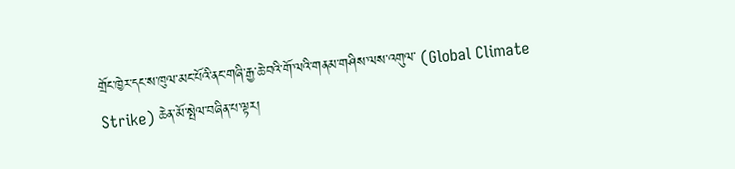གྲོང་ཁྱེར་དང་ས་ཁུལ་མང་པོའི་ནང་གཞི་རྒྱ་ཆེ་བའི་གོ་ལའི་གནམ་གཤིས་ལས་འགུལ་ (Global Climate Strike) ཆེན་མོ་སྤེལ་བཞིན་པ་ལྟར།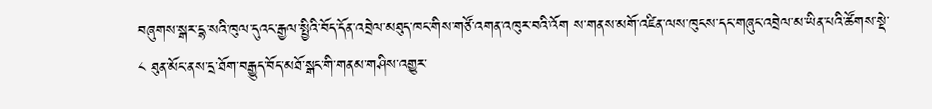བཞུགས་སྒར་དྷ་སའི་ཁུལ་དུའང་རྒྱལ་སྤྱིའི་བོད་དོན་འབྲེལ་མཐུད་ཁང་གིས་གཙོ་འགན་འཁུར་བའི་འོག ས་གནས་མགོ་འཛིན་ལས་ཁུངས་དང་གཞུང་འབྲེལ་མ་ཡིན་པའི་ཚོགས་སྡེ་ ༨ ཐུན་མོང་ནས་དྲ་ཐོག་བརྒྱུད་བོད་མཐོ་སྒང་གི་གནམ་གཤིས་འགྱུར་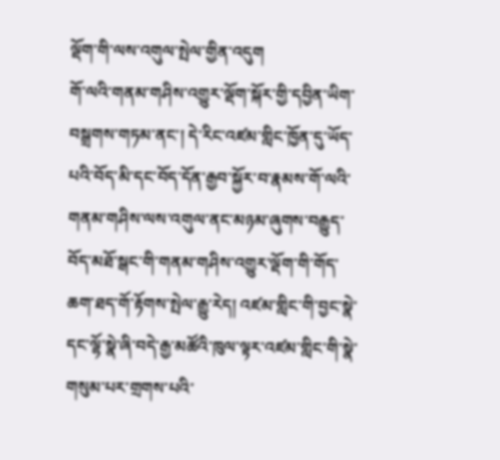ལྡོག་གི་ལས་འགུལ་སྤེལ་གྱིན་འདུག
གོ་ལའི་གནམ་གཤིས་འགྱུར་ལྡོག་སྐོར་གྱི་དབྱིན་ཡིག་བསྒྲགས་གཏམ་ནང་། དེ་རིང་འཛམ་གླིང་ཁྱོན་དུ་ཡོད་པའི་བོད་མི་དང་བོད་དོན་རྒྱབ་སྐྱོར་བ་རྣམས་གོ་ལའི་གནམ་གཤིས་ལས་འགུལ་ནང་མཉམ་ཞུགས་བརྒྱུད་བོད་མཐོ་སྒང་གི་གནམ་གཤིས་འགྱུར་ལྡོག་གི་གོད་ཆག་ཐད་གོ་རྟོགས་སྤེལ་རྒྱུ་རེད། འཛམ་གླིང་གི་བྱང་སྣེ་དང་ལྷོ་སྣེ་ཞི་བདེ་རྒྱ་མཚོའི་ཁུལ་ལྟར་འཛམ་གླིང་གི་སྣེ་གསུམ་པར་གྲགས་པའི་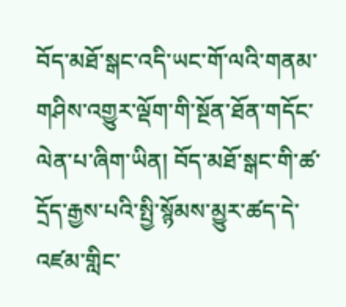བོད་མཐོ་སྒང་འདི་ཡང་གོ་ལའི་གནམ་གཤིས་འགྱུར་ལྡོག་གི་སྔོན་ཐོན་གདོང་ལེན་པ་ཞིག་ཡིན། བོད་མཐོ་སྒང་གི་ཚ་དྲོད་རྒྱས་པའི་སྤྱི་སྙོམས་མྱུར་ཚད་དེ་འཛམ་གླིང་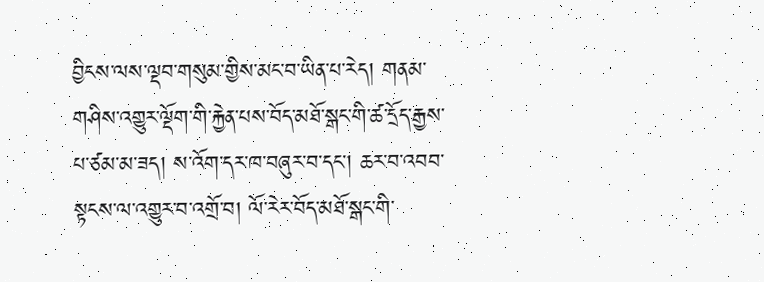བྱིངས་ལས་ལྡབ་གསུམ་གྱིས་མང་བ་ཡིན་པ་རེད། གནམ་གཤིས་འགྱུར་ལྡོག་གི་རྐྱེན་པས་བོད་མཐོ་སྒང་གི་ཚ་དྲོད་རྒྱས་པ་ཙམ་མ་ཟད། ས་འོག་དར་ཁ་བཞུར་བ་དང་། ཆར་བ་འབབ་སྟངས་ལ་འགྱུར་བ་འགྲོ་བ། ལོ་རེར་བོད་མཐོ་སྒང་གི་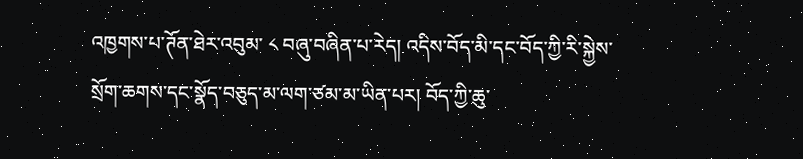འཁྱགས་པ་ཊོན་ཐེར་འབུམ་ ༨ བཞུ་བཞིན་པ་རེད། འདིས་བོད་མི་དང་བོད་ཀྱི་རི་སྐྱེས་སྲོག་ཆགས་དང་སྣོད་བཅུད་མ་ལག་ཙམ་མ་ཡིན་པར། བོད་ཀྱི་ཆུ་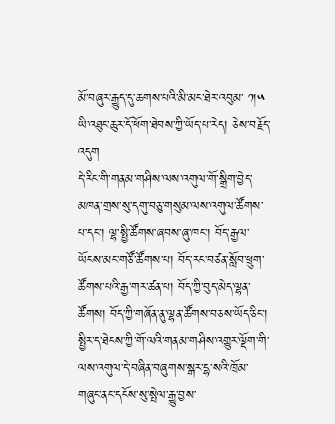མོ་བཞུར་རྒྱུད་དུ་ཆགས་པའི་མི་མང་ཐེར་འབུམ་ ༡།༥ ཡི་འཐུང་ཆུར་དོ་ཕོག་ཐེབས་ཀྱི་ཡོད་པ་རེད། ཅེས་བརྗོད་འདུག
དེ་རིང་གི་གནམ་གཤིས་ལས་འགུལ་གོ་སྒྲིག་བྱེད་མཁན་གྲས་སུ་དགུ་བཅུ་གསུམ་ལས་འགུལ་ཚོགས་པ་དང་། ལྷ་སྤྱི་ཚོགས་ཞབས་ཞུ་ཁང་། བོད་རྒྱལ་ཡོངས་མང་གཙོ་ཚོགས་པ། བོད་རང་བཙན་སློབ་ཕྲུག་ཚོགས་པའི་རྒྱ་གར་ཚན་པ། བོད་ཀྱི་བུད་མེད་ལྷན་ཚོགས། བོད་ཀྱི་གཞོན་ནུ་ལྷན་ཚོགས་བཅས་ཡོད་ཅིང་། སྤྱིར་ད་ཐེངས་ཀྱི་གོ་ལའི་གནམ་གཤིས་འགྱུར་ལྡོག་གི་ལས་འགུལ་དེ་བཞིན་བཞུགས་སྒར་དྷ་སའི་ཁྲོམ་གཞུང་ནང་དངོས་སུ་སྤེལ་རྒྱུ་བྱས་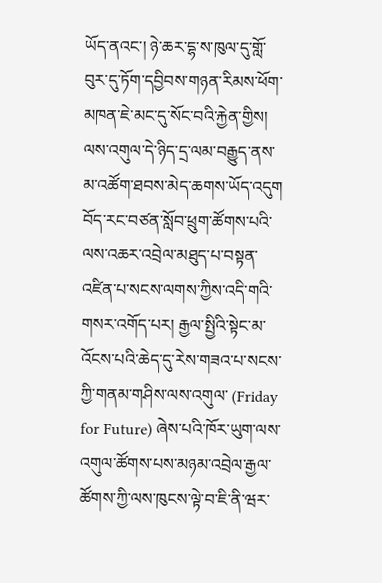ཡོད་ནའང་། ཉེ་ཆར་དྷ་ས་ཁུལ་དུ་གློ་བུར་དུ་ཏོག་དབྱིབས་གཉན་རིམས་ཕོག་མཁན་ཇེ་མང་དུ་སོང་བའི་རྐྱེན་གྱིས། ལས་འགུལ་དེ་ཉིད་དྲ་ལམ་བརྒྱུད་ནས་མ་འཚོག་ཐབས་མེད་ཆགས་ཡོད་འདུག བོད་རང་བཙན་སློབ་ཕྲུག་ཚོགས་པའི་ལས་འཆར་འབྲེལ་མཐུད་པ་བསྟན་འཛིན་པ་སངས་ལགས་ཀྱིས་འདི་གའི་གསར་འགོད་པར། རྒྱལ་སྤྱིའི་སྟེང་མ་འོངས་པའི་ཆེད་དུ་རེས་གཟའ་པ་སངས་ཀྱི་གནམ་གཤིས་ལས་འགུལ་ (Friday for Future) ཞེས་པའི་ཁོར་ཡུག་ལས་འགུལ་ཚོགས་པས་མཉམ་འབྲེལ་རྒྱལ་ཚོགས་ཀྱི་ལས་ཁུངས་ལྟེ་བ་ཇི་ནི་ཝར་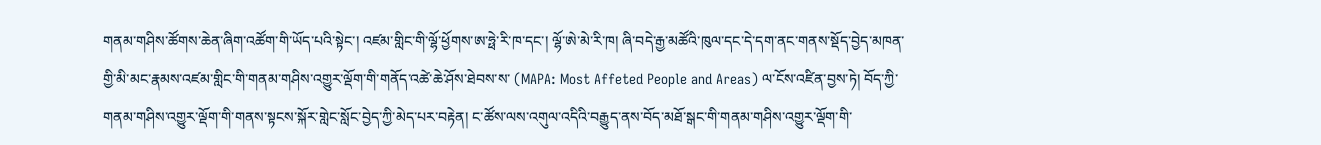གནམ་གཤིས་ཚོགས་ཆེན་ཞིག་འཚོག་གི་ཡོད་པའི་སྟེང་། འཛམ་གླིང་གི་ལྷོ་ཕྱོགས་ཨ་ཧྥེ་རི་ཁ་དང་། ལྷོ་ཨེ་མེ་རི་ཁ། ཞི་བདེ་རྒྱ་མཚོའི་ཁུལ་དང་དེ་དག་ནང་གནས་སྡོད་བྱེད་མཁན་གྱི་མི་མང་རྣམས་འཛམ་གླིང་གི་གནམ་གཤིས་འགྱུར་ལྡོག་གི་གནོད་འཚེ་ཆེ་ཤོས་ཐེབས་ས་ (MAPA: Most Affeted People and Areas) ལ་ངོས་འཛིན་བྱས་ཏེ། བོད་ཀྱི་གནམ་གཤིས་འགྱུར་ལྡོག་གི་གནས་སྟངས་སྐོར་གླེང་སློང་བྱེད་ཀྱི་མེད་པར་བརྟེན། ང་ཚོས་ལས་འགུལ་འདིའི་བརྒྱུད་ནས་བོད་མཐོ་སྒང་གི་གནམ་གཤིས་འགྱུར་ལྡོག་གི་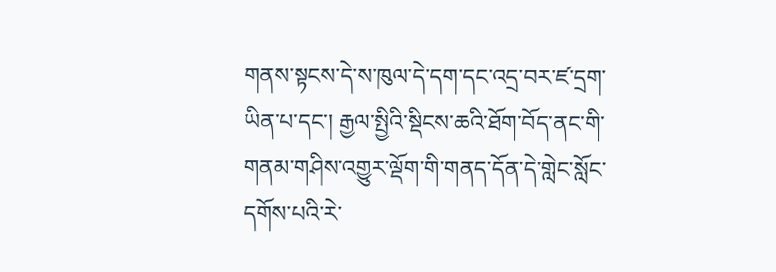གནས་སྟངས་དེ་ས་ཁུལ་དེ་དག་དང་འདྲ་བར་ཛ་དྲག་ཡིན་པ་དང་། རྒྱལ་སྤྱིའི་སྡིངས་ཆའི་ཐོག་བོད་ནང་གི་གནམ་གཤིས་འགྱུར་ལྡོག་གི་གནད་དོན་དེ་གླེང་སློང་དགོས་པའི་རེ་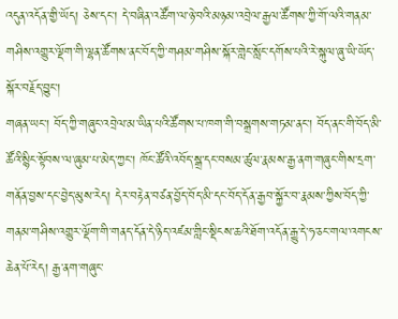འདུན་འདོན་གྱི་ཡོད། ཅེས་དང་། དེ་བཞིན་འཚོག་ལ་ཉེ་བའི་མཉམ་འབྲེལ་རྒྱལ་ཚོགས་ཀྱི་གོ་ལའི་གནམ་གཤིས་འགྱུར་ལྡོག་གི་ལྷན་ཚོགས་ནང་བོད་ཀྱི་གཤམ་གཤིས་སྐོར་གླེང་སློང་དགོས་པའི་རེ་སྐུལ་ཞུ་ཡི་ཡོད་སྐོར་བརྗོད་བྱུང་།
གཞན་ཡང་། བོད་ཀྱི་གཞུང་འབྲེལ་མ་ཡིན་པའི་ཚོགས་པ་ཁག་གི་བསྒྲགས་གཏམ་ནང་། བོད་ནང་གི་བོད་མི་ཚོའི་སྙིང་སྟོབས་ལ་ཞུམ་པ་མེད་ཀྱང་། ཁོང་ཚོའི་འབོད་སྒྲ་དང་བསམ་ཚུལ་རྣམས་རྒྱ་ནག་གཞུང་གིས་དྲག་གནོན་བྱས་དང་བྱེད་མུས་རེད། དེར་བརྟེན་བཙན་བྱོད་བོད་མི་དང་བོད་དོན་རྒྱབ་སྐྱོར་བ་རྣམས་ཀྱིས་བོད་ཀྱི་གནམ་གཤིས་འགྱུར་ལྡོག་གི་གནད་དོན་དེ་ཉིད་འཛམ་གླིང་སྡིངས་ཆའི་ཐོག་འདོན་རྒྱུ་དེ་ཧ་ཅང་གལ་འགངས་ཆེན་པོ་རེད། རྒྱ་ནག་གཞུང་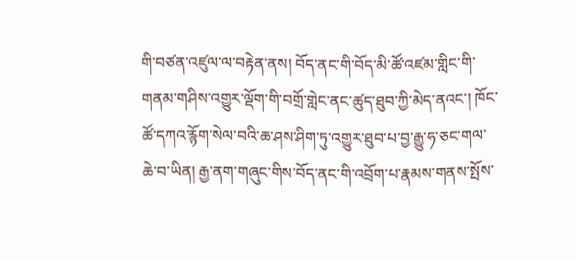གི་བཙན་འཛུལ་ལ་བརྟེན་ནས། བོད་ནང་གི་བོད་མི་ཚོ་འཛམ་གླིང་གི་གནམ་གཤིས་འགྱུར་ལྡོག་གི་བགྲོ་གླེང་ནང་ཚུད་ཐུབ་ཀྱི་མེད་ནའང་། ཁོང་ཚོ་དཀའ་རྙོག་སེལ་བའི་ཆ་ཤས་ཤིག་ཏུ་འགྱུར་ཐུབ་པ་བྱ་རྒྱུ་ཧ་ཅང་གལ་ཆེ་བ་ཡིན། རྒྱ་ནག་གཞུང་གིས་བོད་ནང་གི་འབྲོག་པ་རྣམས་གནས་སྤོས་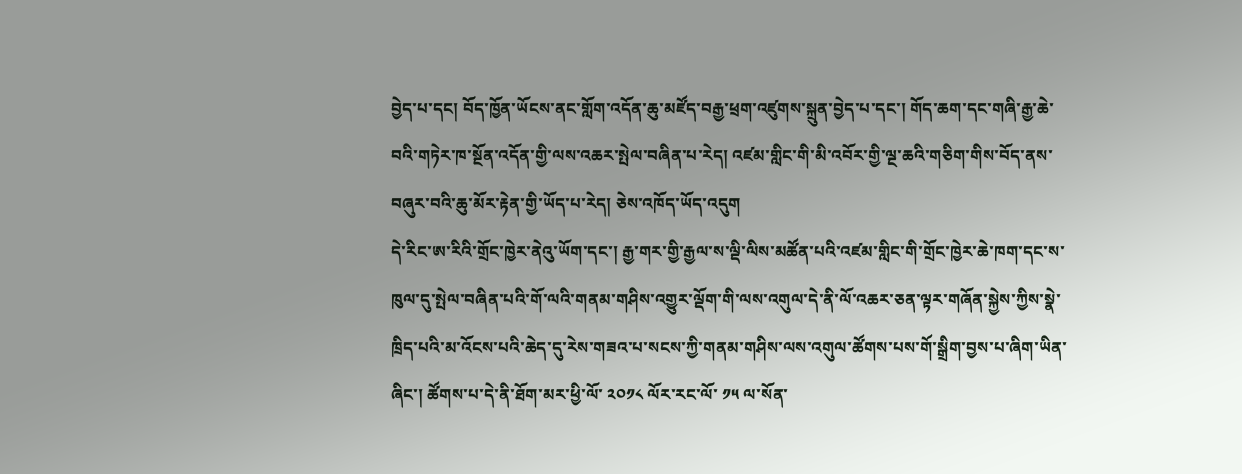བྱེད་པ་དང། བོད་ཁྱོན་ཡོངས་ནང་གློག་འདོན་ཆུ་མཛོད་བརྒྱ་ཕྲག་འཛུགས་སྐྲུན་བྱེད་པ་དང་། གོད་ཆག་དང་གཞི་རྒྱ་ཆེ་བའི་གཏེར་ཁ་སྔོན་འདོན་གྱི་ལས་འཆར་སྤེལ་བཞིན་པ་རེད། འཛམ་གླིང་གི་མི་འབོར་གྱི་ལྔ་ཆའི་གཅིག་གིས་བོད་ནས་བཞུར་བའི་ཆུ་མོར་རྟེན་གྱི་ཡོད་པ་རེད། ཅེས་འཁོད་ཡོད་འདུག
དེ་རིང་ཨ་རིའི་གྲོང་ཁྱེར་ནེའུ་ཡོག་དང་། རྒྱ་གར་གྱི་རྒྱལ་ས་ལྡི་ལིས་མཚོན་པའི་འཛམ་གླིང་གི་གྲོང་ཁྱེར་ཆེ་ཁག་དང་ས་ཁུལ་དུ་སྤེལ་བཞིན་པའི་གོ་ལའི་གནམ་གཤིས་འགྱུར་ལྡོག་གི་ལས་འགུལ་དེ་ནི་ལོ་འཆར་ཅན་ལྟར་གཞོན་སྐྱེས་ཀྱིས་སྣེ་ཁྲིད་པའི་མ་འོངས་པའི་ཆེད་དུ་རེས་གཟའ་པ་སངས་ཀྱི་གནམ་གཤིས་ལས་འགུལ་ཚོགས་པས་གོ་སྒྲིག་བྱས་པ་ཞིག་ཡིན་ཞིང་། ཚོགས་པ་དེ་ནི་ཐོག་མར་ཕྱི་ལོ་ ༢༠༡༨ ལོར་རང་ལོ་ ༡༥ ལ་སོན་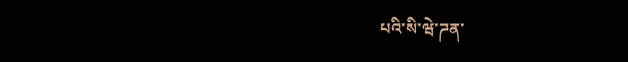པའི་སི་ཝེ་ཌན་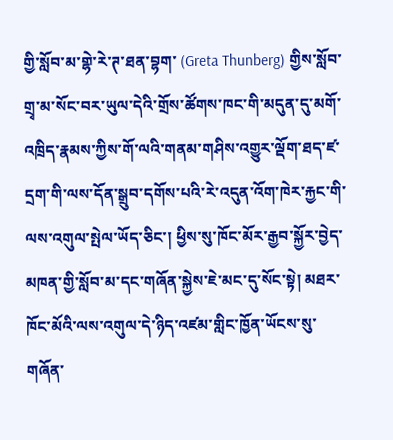གྱི་སློབ་མ་གྷེ་རེ་ཊ་ཐན་བྷག་ (Greta Thunberg) གྱིས་སློབ་གྲྭ་མ་སོང་བར་ཡུལ་དེའི་གྲོས་ཚོགས་ཁང་གི་མདུན་དུ་མགོ་འཁྲིད་རྣམས་ཀྱིས་གོ་ལའི་གནམ་གཤིས་འགྱུར་ལྡོག་ཐད་ཛ་དྲག་གི་ལས་དོན་སྒྲུབ་དགོས་པའི་རེ་འདུན་འོག་ཁེར་རྐྱང་གི་ལས་འགུལ་སྤེལ་ཡོད་ཅིང་། ཕྱིས་སུ་ཁོང་མོར་རྒྱབ་སྐྱོར་བྱེད་མཁན་གྱི་སློབ་མ་དང་གཞོན་སྐྱེས་ཇེ་མང་དུ་སོང་སྟེ། མཐར་ཁོང་མོའི་ལས་འགུལ་དེ་ཉིད་འཛམ་གླིང་ཁྱོན་ཡོངས་སུ་གཞོན་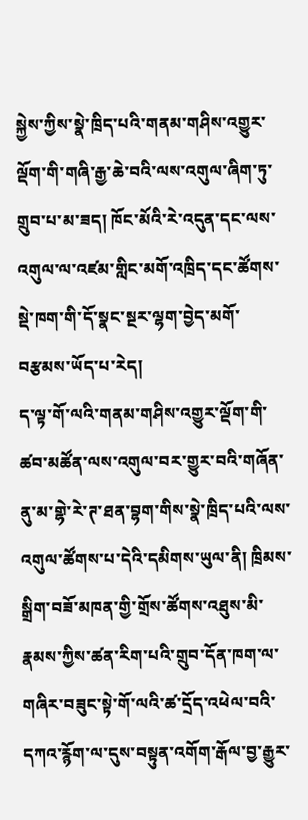སྐྱེས་ཀྱིས་སྣེ་ཁྲིད་པའི་གནམ་གཤིས་འགྱུར་ལྡོག་གི་གཞི་རྒྱ་ཆེ་བའི་ལས་འགུལ་ཞིག་ཏུ་གྲུབ་པ་མ་ཟད། ཁོང་མོའི་རེ་འདུན་དང་ལས་འགུལ་ལ་འཛམ་གླིང་མགོ་འཁྲིད་དང་ཚོགས་སྡེ་ཁག་གི་དོ་སྣང་སྔར་ལྷག་བྱེད་མགོ་བརྩམས་ཡོད་པ་རེད།
ད་ལྟ་གོ་ལའི་གནམ་གཤིས་འགྱུར་ལྡོག་གི་ཚབ་མཚོན་ལས་འགུལ་བར་གྱུར་བའི་གཞོན་ནུ་མ་གྷེ་རེ་ཊ་ཐན་བྷག་གིས་སྣེ་ཁྲིད་པའི་ལས་འགུལ་ཚོགས་པ་དེའི་དམིགས་ཡུལ་ནི། ཁྲིམས་སྒྲིག་བཟོ་མཁན་གྱི་གྲོས་ཚོགས་འཐུས་མི་རྣམས་ཀྱིས་ཚན་རིག་པའི་གྲུབ་དོན་ཁག་ལ་གཞིར་བཟུང་སྟེ་གོ་ལའི་ཚ་དྲོད་འཕེལ་བའི་དཀའ་རྙོག་ལ་དུས་བསྟུན་འགོག་རྒོལ་བྱ་རྒྱུར་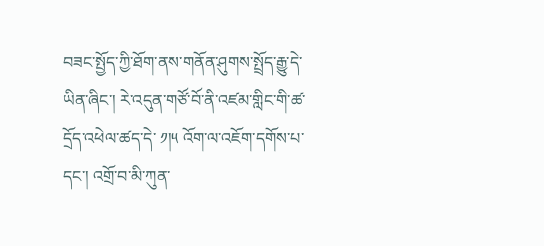བཟང་སྤྱོད་ཀྱི་ཐོག་ནས་གནོན་ཤུགས་སྤྲོད་རྒྱུ་དེ་ཡིན་ཞིང་། རེ་འདུན་གཙོ་བོ་ནི་འཛམ་གླིང་གི་ཚ་དྲོད་འཕེལ་ཚད་དེ་ ༡།༥ འོག་ལ་འཇོག་དགོས་པ་དང་། འགྲོ་བ་མི་ཀུན་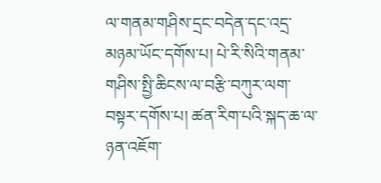ལ་གནམ་གཤིས་དྲང་བདེན་དང་འདྲ་མཉམ་ཡོང་དགོས་པ། པེ་རི་སིའི་གནམ་གཤིས་སྤྱི་ཆིངས་ལ་བརྩི་བཀུར་ལག་བསྟར་དགོས་པ། ཚན་རིག་པའི་སྐད་ཆ་ལ་ཉན་འཇོག་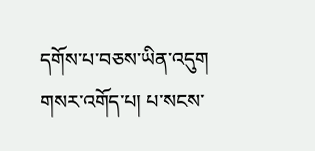དགོས་པ་བཅས་ཡིན་འདུག
གསར་འགོད་པ། པ་སངས་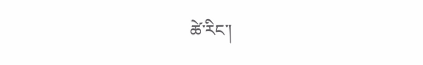ཚེ་རིང་།